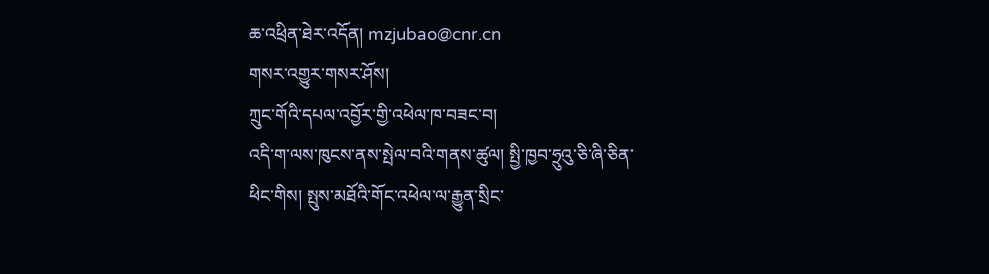ཆ་འཕྲིན་ཐེར་འདོན། mzjubao@cnr.cn
གསར་འགྱུར་གསར་ཤོས།
ཀྲུང་གོའི་དཔལ་འབྱོར་གྱི་འཕེལ་ཁ་བཟང་བ།
འདི་ག་ལས་ཁུངས་ནས་སྤེལ་བའི་གནས་ཚུལ། སྤྱི་ཁྱབ་ཧྲུའུ་ཅི་ཞི་ཅིན་ཕིང་གིས། སྤུས་མཐོའི་གོང་འཕེལ་ལ་རྒྱུན་སྲིང་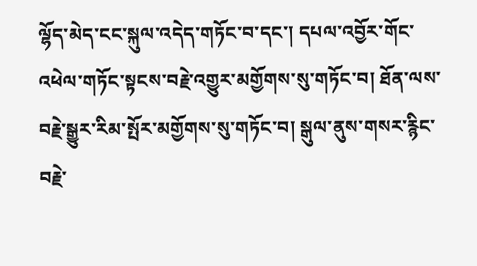ལྷོད་མེད་ངང་སྐུལ་འདེད་གཏོང་བ་དང་། དཔལ་འབྱོར་གོང་འཕེལ་གཏོང་སྟངས་བརྗེ་འགྱུར་མགྱོགས་སུ་གཏོང་བ། ཐོན་ལས་བརྗེ་སྒྱུར་རིམ་སྤོར་མགྱོགས་སུ་གཏོང་བ། སྒུལ་ནུས་གསར་རྙིང་བརྗེ་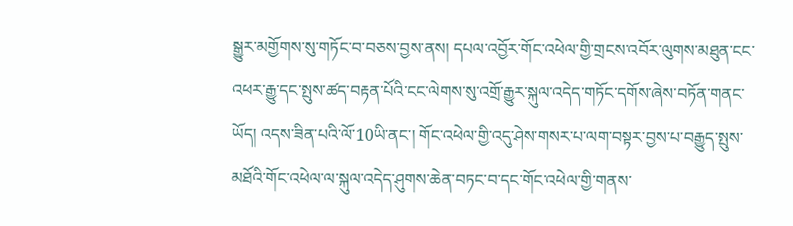སྒྱུར་མགྱོགས་སུ་གཏོང་བ་བཅས་བྱས་ནས། དཔལ་འབྱོར་གོང་འཕེལ་གྱི་གྲངས་འབོར་ལུགས་མཐུན་ངང་འཕར་རྒྱུ་དང་སྤུས་ཚད་བརྟན་པོའི་ངང་ལེགས་སུ་འགྲོ་རྒྱུར་སྐུལ་འདེད་གཏོང་དགོས་ཞེས་བཏོན་གནང་ཡོད། འདས་ཟིན་པའི་ལོ་10ཡི་ནང་། གོང་འཕེལ་གྱི་འདུ་ཤེས་གསར་པ་ལག་བསྟར་བྱས་པ་བརྒྱུད་སྤུས་མཐོའི་གོང་འཕེལ་ལ་སྐུལ་འདེད་ཤུགས་ཆེན་བཏང་བ་དང་གོང་འཕེལ་གྱི་གནས་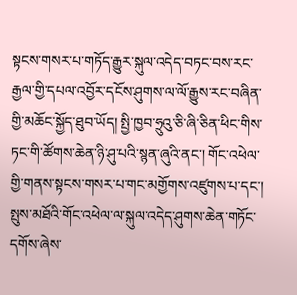སྟངས་གསར་པ་གཏོད་རྒྱུར་སྐུལ་འདེད་བཏང་བས་རང་རྒྱལ་གྱི་དཔལ་འབྱོར་དངོས་ཤུགས་ལ་ལོ་རྒྱུས་རང་བཞིན་གྱི་མཆོང་སྐྱོད་ཐུབ་ཡོད། སྤྱི་ཁྱབ་ཧྲུའུ་ཅི་ཞི་ཅིན་ཕིང་གིས་ཏང་གི་ཚོགས་ཆེན་ཉི་ཤུ་པའི་སྙན་ཞུའི་ནང་། གོང་འཕེལ་གྱི་གནས་སྟངས་གསར་པ་གང་མགྱོགས་འཛུགས་པ་དང་། སྤུས་མཐོའི་གོང་འཕེལ་ལ་སྐུལ་འདེད་ཤུགས་ཆེན་གཏོང་དགོས་ཞེས་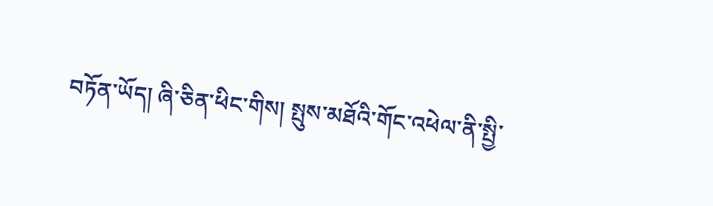བཏོན་ཡོད། ཞི་ཅིན་ཕིང་གིས། སྤུས་མཐོའི་གོང་འཕེལ་ནི་སྤྱི་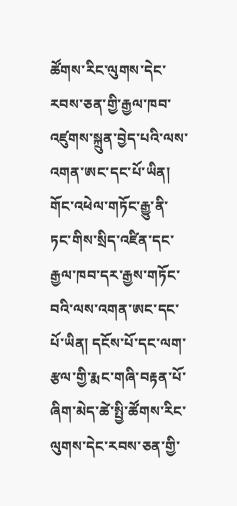ཚོགས་རིང་ལུགས་དེང་རབས་ཅན་གྱི་རྒྱལ་ཁབ་འཛུགས་སྐྲུན་བྱེད་པའི་ལས་འགན་ཨང་དང་པོ་ཡིན། གོང་འཕེལ་གཏོང་རྒྱུ་ནི་ཏང་གིས་སྲིད་འཛིན་དང་རྒྱལ་ཁབ་དར་རྒྱས་གཏོང་བའི་ལས་འགན་ཨང་དང་པོ་ཡིན། དངོས་པོ་དང་ལག་རྩལ་གྱི་རྨང་གཞི་བརྟན་པོ་ཞིག་མེད་ཚེ་སྤྱི་ཚོགས་རིང་ལུགས་དེང་རབས་ཅན་གྱི་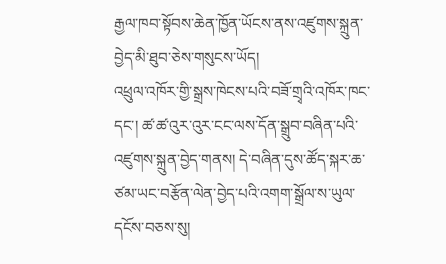རྒྱལ་ཁབ་སྟོབས་ཆེན་ཁྱོན་ཡོངས་ནས་འཛུགས་སྐྲུན་བྱེད་མི་ཐུབ་ཅེས་གསུངས་ཡོད།
འཕྲུལ་འཁོར་གྱི་སྒྲས་ཁེངས་པའི་བཟོ་གྲྭའི་འཁོར་ཁང་དང་། ཚ་ཚ་འུར་འུར་ངང་ལས་དོན་སྒྲུབ་བཞིན་པའི་འཛུགས་སྐྲུན་བྱེད་གནས། དེ་བཞིན་དུས་ཚོད་སྐར་ཆ་ཙམ་ཡང་བརྩོན་ལེན་བྱེད་པའི་འགག་སྒྲོལ་ས་ཡུལ་དངོས་བཅས་སུ།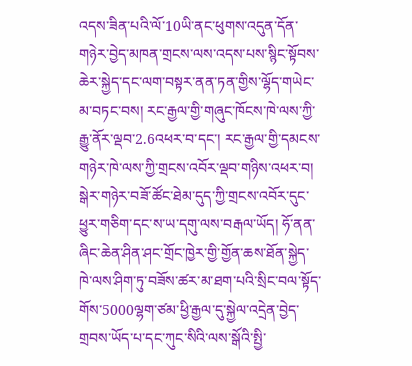འདས་ཟིན་པའི་ལོ་10ཡི་ནང་ཕུགས་འདུན་དོན་གཉེར་བྱེད་མཁན་གྲངས་ལས་འདས་པས་སྙིང་སྟོབས་ཆེར་སྐྱེད་དང་ལག་བསྟར་ནན་ཏན་གྱིས་ལྷོད་གཡེང་མ་བཏང་བས། རང་རྒྱལ་གྱི་གཞུང་ཁོངས་ཁེ་ལས་ཀྱི་རྒྱུ་ནོར་ལྡབ་2.6འཕར་བ་དང་། རང་རྒྱལ་གྱི་དམངས་གཉེར་ཁེ་ལས་ཀྱི་གྲངས་འབོར་ལྡབ་གཉིས་འཕར་བ། སྒེར་གཉེར་བཟོ་ཚོང་ཐེམ་དུད་ཀྱི་གྲངས་འབོར་དུང་ཕྱུར་གཅིག་དང་ས་ཡ་དགུ་ལས་བརྒལ་ཡོད། ཧོ་ནན་ཞིང་ཆེན་ཤིན་ཤང་གྲོང་ཁྱེར་གྱི་གྱོན་ཆས་ཐོན་སྐྱེད་ཁེ་ལས་ཤིག་ཏུ་བཟོས་ཚར་མ་ཐག་པའི་སྲིང་བལ་སྟོད་གོས་5000ལྷག་ཙམ་ཕྱི་རྒྱལ་དུ་སྐྱེལ་འདྲེན་བྱེད་གྲབས་ཡོད་པ་དང་ཀུང་སིའི་ལས་སྒོའི་སྤྱི་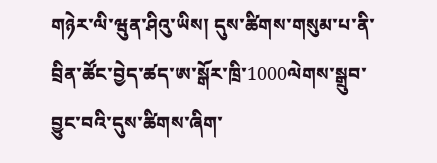གཉེར་ལི་ཝུན་ཤིའུ་ཡིས། དུས་ཚིགས་གསུམ་པ་ནི་བྲིན་ཚོང་བྱེད་ཚད་ཨ་སྒོར་ཁྲི་1000ལེགས་སྒྲུབ་བྱུང་བའི་དུས་ཚིགས་ཞིག་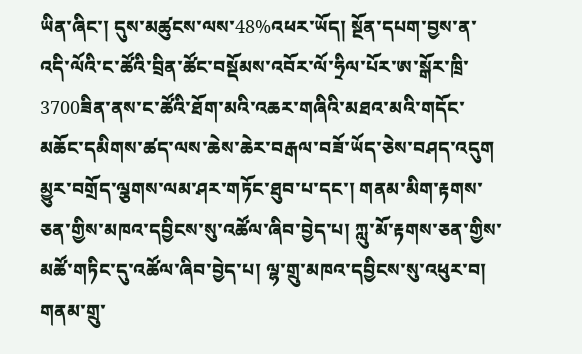ཡིན་ཞིང་། དུས་མཚུངས་ལས་48%འཕར་ཡོད། སྔོན་དཔག་བྱས་ན་འདི་ལོའི་ང་ཚོའི་བྲིན་ཚོང་བསྡོམས་འབོར་ལོ་ཧྲིལ་པོར་ཨ་སྒོར་ཁྲི་3700ཟིན་ནས་ང་ཚོའི་ཐོག་མའི་འཆར་གཞིའི་མཐའ་མའི་གདོང་མཆོང་དམིགས་ཚད་ལས་ཆེས་ཆེར་བརྒལ་བཟོ་ཡོད་ཅེས་བཤད་འདུག
མྱུར་བགྲོད་ལྕགས་ལམ་ཤར་གཏོང་ཐུབ་པ་དང་། གནམ་མིག་རྟགས་ཅན་གྱིས་མཁའ་དབྱིངས་སུ་འཚོལ་ཞིབ་བྱེད་པ། ཀླུ་མོ་རྟགས་ཅན་གྱིས་མཚོ་གཏིང་དུ་འཚོལ་ཞིབ་བྱེད་པ། ལྷ་གྲུ་མཁའ་དབྱིངས་སུ་འཕུར་བ། གནམ་གྲུ་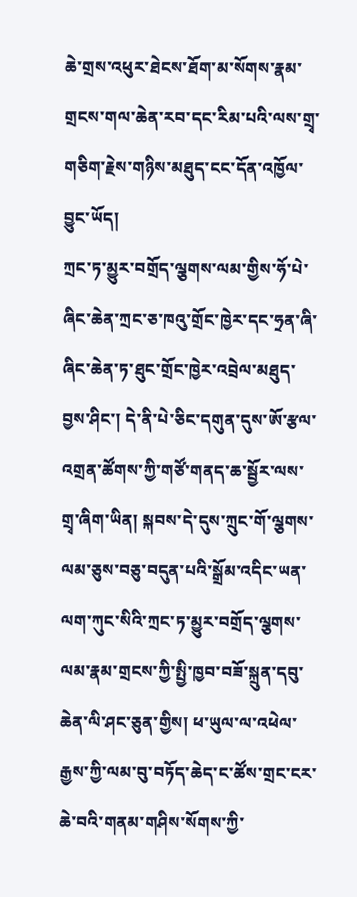ཆེ་གྲས་འཕུར་ཐེངས་ཐོག་མ་སོགས་རྣམ་གྲངས་གལ་ཆེན་རབ་དང་རིམ་པའི་ལས་གྲྭ་གཅིག་རྗེས་གཉིས་མཐུད་ངང་དོན་འཁྱོལ་བྱུང་ཡོད།
ཀྲང་ཏ་མྱུར་བགྲོད་ལྕགས་ལམ་གྱིས་ཧོ་པེ་ཞིང་ཆེན་ཀྲང་ཅ་ཁའུ་གྲོང་ཁྱེར་དང་ཧྲན་ཞི་ཞིང་ཆེན་ཏ་ཐུང་གྲོང་ཁྱེར་འབྲེལ་མཐུད་བྱས་ཤིང་། དེ་ནི་པེ་ཅིང་དགུན་དུས་ཨོ་རྩལ་འགྲན་ཚོགས་ཀྱི་གཙོ་གནད་ཆ་སྦྱོར་ལས་གྲྭ་ཞིག་ཡིན། སྐབས་དེ་དུས་ཀྲུང་གོ་ལྕགས་ལམ་ཅུས་བཅུ་བདུན་པའི་སྒྲོམ་འདིང་ཡན་ལག་ཀུང་སིའི་ཀྲང་ཏ་མྱུར་བགྲོད་ལྕགས་ལམ་རྣམ་གྲངས་ཀྱི་སྤྱི་ཁྱབ་བཟོ་སྐྲུན་དབུ་ཆེན་ལི་ཤང་ཅུན་གྱིས། ཕ་ཡུལ་ལ་འཕེལ་རྒྱས་ཀྱི་ལམ་བུ་བཏོད་ཆེད་ང་ཚོས་གྲང་ངར་ཆེ་བའི་གནམ་གཤིས་སོགས་ཀྱི་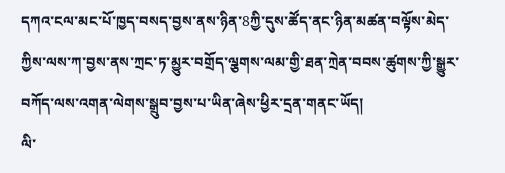དཀའ་ངལ་མང་པོ་ཁྱད་བསད་བྱས་ནས་ཉིན་8ཀྱི་དུས་ཚོད་ནང་ཉིན་མཚན་བལྟོས་མེད་ཀྱིས་ལས་ཀ་བྱས་ནས་ཀྲང་ཏ་མྱུར་བགྲོད་ལྕགས་ལམ་གྱི་ཐན་ཀྲེན་བབས་ཚུགས་ཀྱི་སྒྱུར་བཀོད་ལས་འགན་ལེགས་སྒྲུབ་བྱས་པ་ཡིན་ཞེས་ཕྱིར་དྲན་གནང་ཡོད།
ལི་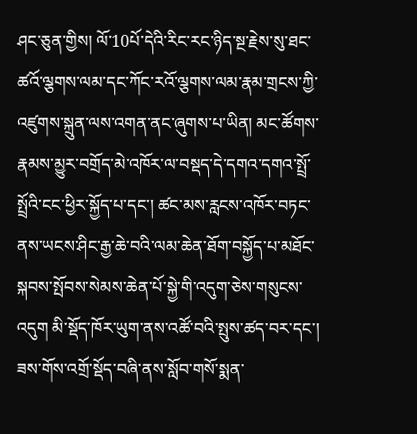ཤང་ཅུན་གྱིས། ལོ་10པོ་དེའི་རིང་རང་ཉིད་སྔ་རྗེས་སུ་ཐང་ཚའོ་ལྕགས་ལམ་དང་ཀོང་རའོ་ལྕགས་ལམ་རྣམ་གྲངས་ཀྱི་འཛུགས་སྐྲུན་ལས་འགན་ནང་ཞུགས་པ་ཡིན། མང་ཚོགས་རྣམས་མྱུར་བགྲོད་མེ་འཁོར་ལ་བསྡད་དེ་དགའ་དགའ་སྤྲོ་སྤྲོའི་ངང་ཕྱིར་སྐྱོད་པ་དང་། ཚང་མས་རླངས་འཁོར་བཏང་ནས་ཡངས་ཤིང་རྒྱ་ཆེ་བའི་ལམ་ཆེན་ཐོག་བསྐྱོད་པ་མཐོང་སྐབས་སྤོབས་སེམས་ཆེན་པོ་སྐྱེ་གི་འདུག་ཅེས་གསུངས་འདུག མི་སྡོད་ཁོར་ཡུག་ནས་འཚོ་བའི་སྤུས་ཚད་བར་དང་། ཟས་གོས་འགྲོ་སྡོད་བཞི་ནས་སློབ་གསོ་སྨན་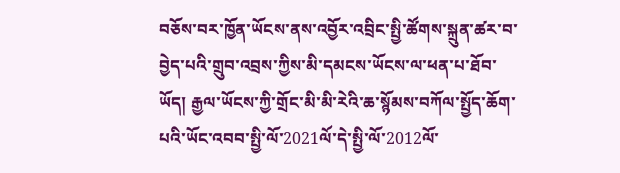བཅོས་བར་ཁྱོན་ཡོངས་ནས་འབྱོར་འབྲིང་སྤྱི་ཚོགས་སྐྲུན་ཚར་བ་བྱེད་པའི་གྲུབ་འབྲས་ཀྱིས་མི་དམངས་ཡོངས་ལ་ཕན་པ་ཐོབ་ཡོད། རྒྱལ་ཡོངས་ཀྱི་གྲོང་མི་མི་རེའི་ཆ་སྙོམས་བཀོལ་སྤྱོད་ཆོག་པའི་ཡོང་འབབ་སྤྱི་ལོ་2021ལོ་དེ་སྤྱི་ལོ་2012ལོ་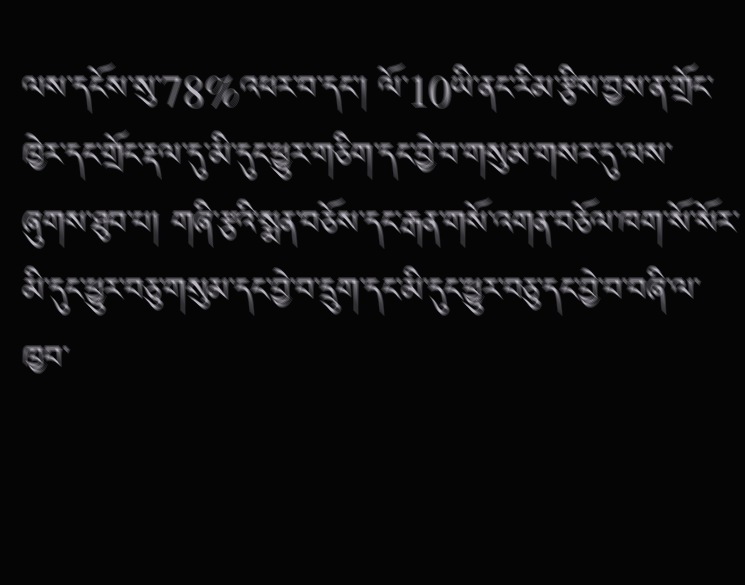ལས་དངོས་སུ་78%འཕར་བ་དང་། ལོ་10ཡི་ནང་རིམ་རྩིས་བྱས་ན་གྲོང་ཁྱེར་དང་གྲོང་རྡལ་དུ་མི་དུང་ཕྱུར་གཅིག་དང་བྱེ་བ་གསུམ་གསར་དུ་ལས་ཞུགས་ཐུབ་པ། གཞི་རྩའི་སྨན་བཅོས་དང་རྒན་གསོ་འགན་བཅོལ་ཁག་སོ་སོར་མི་དུང་ཕྱུར་བཅུ་གསུམ་དང་བྱེ་བ་དྲུག་དང་མི་དུང་ཕྱུར་བཅུ་དང་བྱེ་བ་བཞི་ལ་ཁྱབ་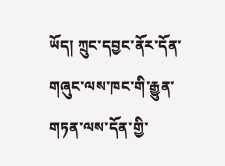ཡོད། ཀྲུང་དབྱང་ནོར་དོན་གཞུང་ལས་ཁང་གི་རྒྱུན་གཏན་ལས་དོན་གྱི་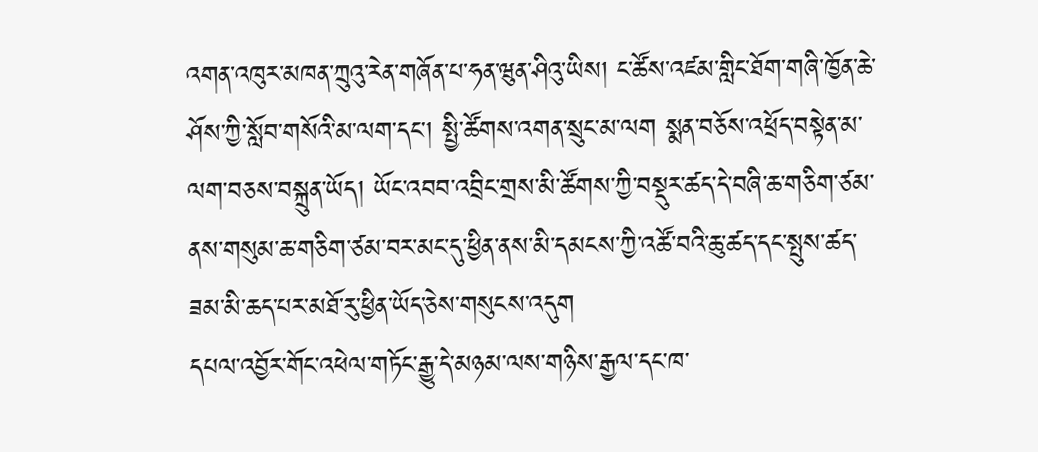འགན་འཁུར་མཁན་ཀྲུའུ་རེན་གཞོན་པ་ཧན་ཝུན་ཤིའུ་ཡིས། ང་ཚོས་འཛམ་གླིང་ཐོག་གཞི་ཁྱོན་ཆེ་ཤོས་ཀྱི་སློབ་གསོའི་མ་ལག་དང་། སྤྱི་ཚོགས་འགན་སྲུང་མ་ལག སྨན་བཅོས་འཕྲོད་བསྟེན་མ་ལག་བཅས་བསྐྲུན་ཡོད། ཡོང་འབབ་འབྲིང་གྲས་མི་ཚོགས་ཀྱི་བསྡུར་ཚད་དེ་བཞི་ཆ་གཅིག་ཙམ་ནས་གསུམ་ཆ་གཅིག་ཙམ་བར་མང་དུ་ཕྱིན་ནས་མི་དམངས་ཀྱི་འཚོ་བའི་ཆུ་ཚད་དང་སྤུས་ཚད་ཟམ་མི་ཆད་པར་མཐོ་རུ་ཕྱིན་ཡོད་ཅེས་གསུངས་འདུག
དཔལ་འབྱོར་གོང་འཕེལ་གཏོང་རྒྱུ་དེ་མཉམ་ལས་གཉིས་རྒྱལ་དང་ཁ་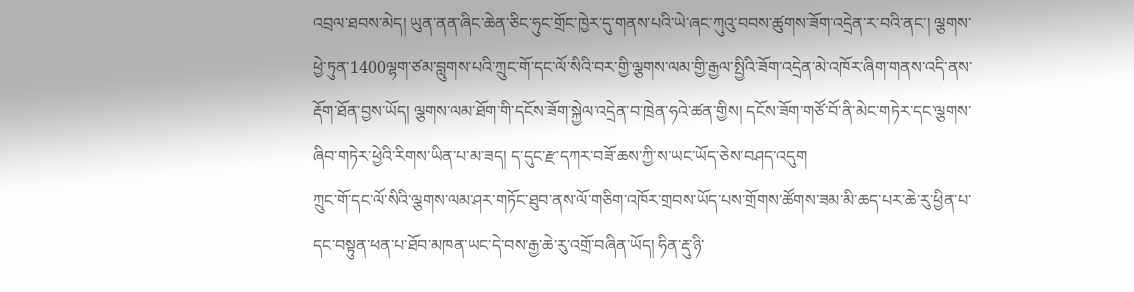འབྲལ་ཐབས་མེད། ཡུན་ནན་ཞིང་ཆེན་ཅིང་ཧུང་གྲོང་ཁྱེར་དུ་གནས་པའི་ཡེ་ཞང་ཀུའུ་བབས་ཚུགས་ཟོག་འདྲེན་ར་བའི་ནང་། ལྕགས་ཕྱེ་ཏུན་1400ལྷག་ཙམ་བླུགས་པའི་ཀྲུང་གོ་དང་ལོ་སིའི་བར་གྱི་ལྕགས་ལམ་གྱི་རྒྱལ་སྤྱིའི་ཟོག་འདྲེན་མེ་འཁོར་ཞིག་གནས་འདི་ནས་རྡོག་ཐོན་བྱས་ཡོད། ལྕགས་ལམ་ཐོག་གི་དངོས་ཟོག་སྐྱེལ་འདྲེན་བ་ཁྲེན་ཧའེ་ཚན་གྱིས། དངོས་ཟོག་གཙོ་བོ་ནི་མེང་གཏེར་དང་ལྕགས་ཞིབ་གཏེར་ཕྱེའི་རིགས་ཡིན་པ་མ་ཟད། ད་དུང་རྫ་དཀར་བཟོ་ཆས་ཀྱི་ས་ཡང་ཡོད་ཅེས་བཤད་འདུག
ཀྲུང་གོ་དང་ལོ་སིའི་ལྕགས་ལམ་ཤར་གཏོང་ཐུབ་ནས་ལོ་གཅིག་འཁོར་གྲབས་ཡོད་པས་གྲོགས་ཚོགས་ཟམ་མི་ཆད་པར་ཆེ་རུ་ཕྱིན་པ་དང་བསྟུན་ཕན་པ་ཐོབ་མཁན་ཡང་དེ་བས་རྒྱ་ཆེ་རུ་འགྲོ་བཞིན་ཡོད། ཧིན་རྡུ་ཉི་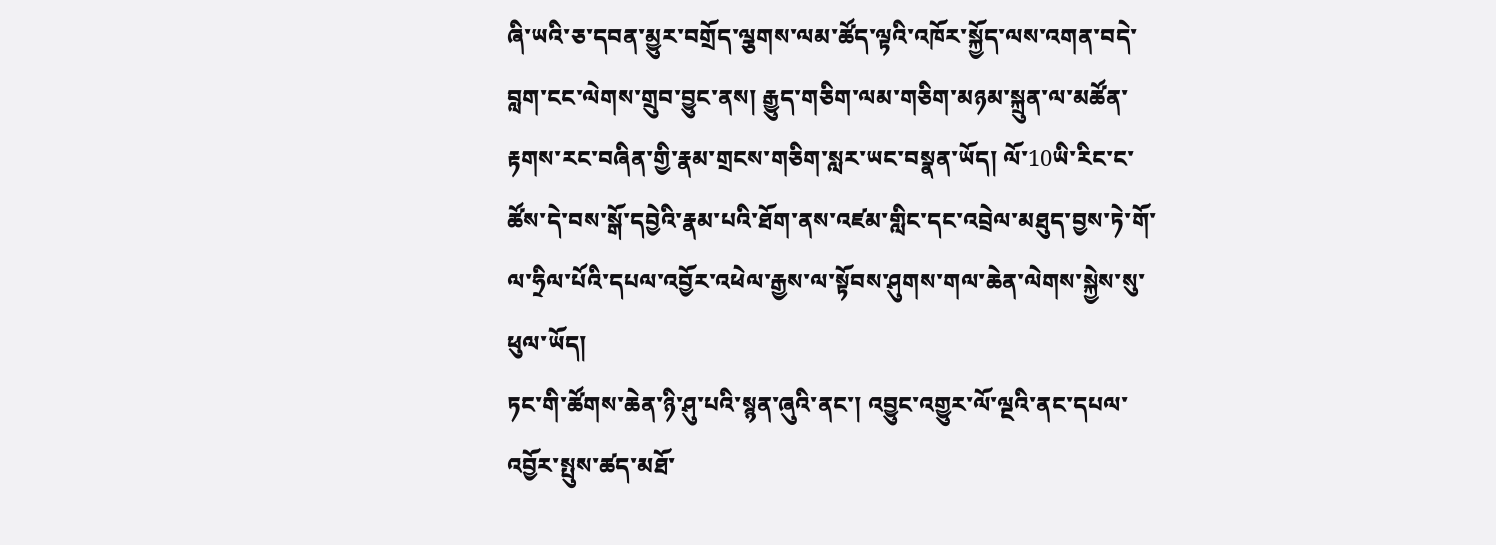ཞི་ཡའི་ཅ་དབན་མྱུར་བགྲོད་ལྕགས་ལམ་ཚོད་ལྟའི་འཁོར་སྐྱོད་ལས་འགན་བདེ་བླག་ངང་ལེགས་གྲུབ་བྱུང་ནས། རྒྱུད་གཅིག་ལམ་གཅིག་མཉམ་སྐྲུན་ལ་མཚོན་རྟགས་རང་བཞིན་གྱི་རྣམ་གྲངས་གཅིག་སླར་ཡང་བསྣན་ཡོད། ལོ་10ཡི་རིང་ང་ཚོས་དེ་བས་སྒོ་དབྱེའི་རྣམ་པའི་ཐོག་ནས་འཛམ་གླིང་དང་འབྲེལ་མཐུད་བྱས་ཏེ་གོ་ལ་ཧྲིལ་པོའི་དཔལ་འབྱོར་འཕེལ་རྒྱས་ལ་སྟོབས་ཤུགས་གལ་ཆེན་ལེགས་སྐྱེས་སུ་ཕུལ་ཡོད།
ཏང་གི་ཚོགས་ཆེན་ཉི་ཤུ་པའི་སྙན་ཞུའི་ནང་། འབྱུང་འགྱུར་ལོ་ལྔའི་ནང་དཔལ་འབྱོར་སྤུས་ཚད་མཐོ་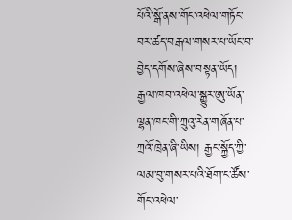པོའི་སྒོ་ནས་གོང་འཕེལ་གཏོང་བར་ཚད་བརྒལ་གསར་པ་ཡོང་བ་བྱེད་དགོས་ཞེས་བསྟན་ཡོད། རྒྱལ་ཁབ་འཕེལ་སྒྱུར་ཨུ་ཡོན་ལྷན་ཁང་གི་ཀྲུའུ་རེན་གཞོན་པ་ཀྲའོ་ཁྲེན་ཞི་ཡིས། རྒྱང་སྐྱོད་ཀྱི་ལམ་བུ་གསར་པའི་ཐོག་ང་ཚོས་གོང་འཕེལ་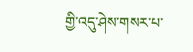གྱི་འདུ་ཤེས་གསར་པ་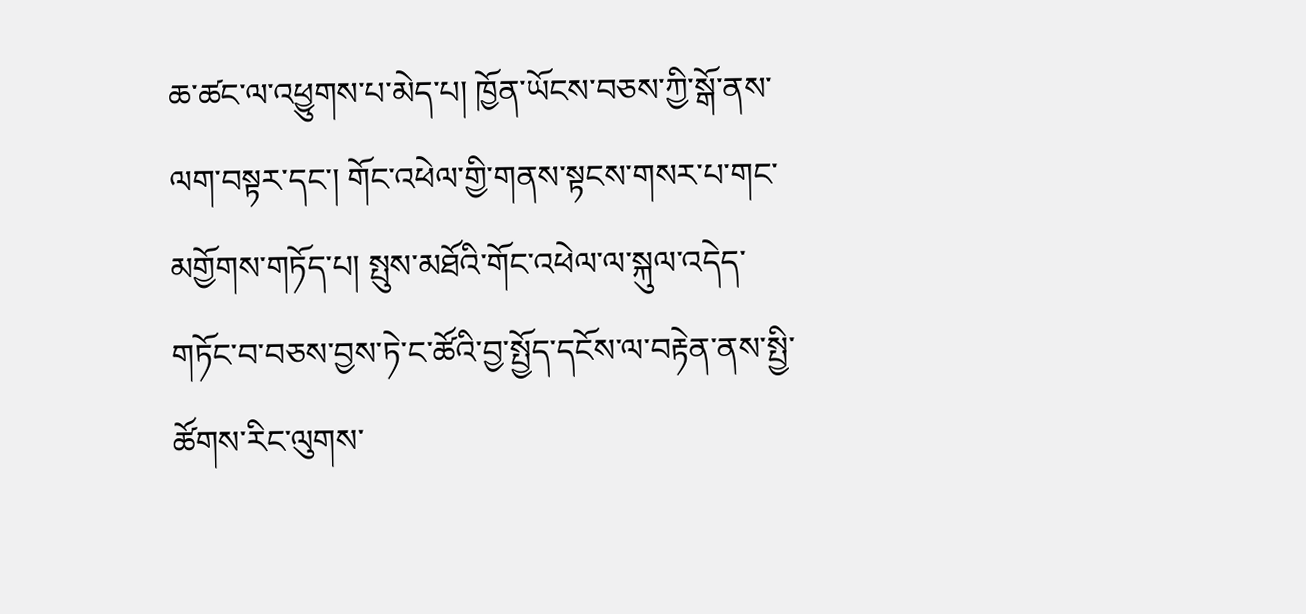ཆ་ཚང་ལ་འཕྱུགས་པ་མེད་པ། ཁྱོན་ཡོངས་བཅས་ཀྱི་སྒོ་ནས་ལག་བསྟར་དང་། གོང་འཕེལ་གྱི་གནས་སྟངས་གསར་པ་གང་མགྱོགས་གཏོད་པ། སྤུས་མཐོའི་གོང་འཕེལ་ལ་སྐུལ་འདེད་གཏོང་བ་བཅས་བྱས་ཏེ་ང་ཚོའི་བྱ་སྤྱོད་དངོས་ལ་བརྟེན་ནས་སྤྱི་ཚོགས་རིང་ལུགས་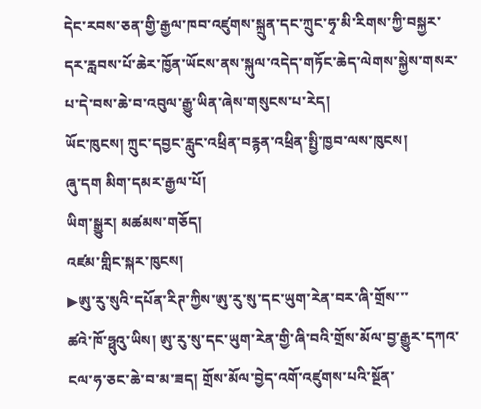དེང་རབས་ཅན་གྱི་རྒྱལ་ཁབ་འཛུགས་སྐྲུན་དང་ཀྲུང་ཧྭ་མི་རིགས་ཀྱི་བསྐྱར་དར་རླབས་པོ་ཆེར་ཁྱོན་ཡོངས་ནས་སྐུལ་འདེད་གཏོང་ཆེད་ལེགས་སྐྱེས་གསར་པ་དེ་བས་ཆེ་བ་འབུལ་རྒྱུ་ཡིན་ཞེས་གསུངས་པ་རེད།
ཡོང་ཁུངས། ཀྲུང་དབྱང་རླུང་འཕྲིན་བརྙན་འཕྲིན་སྤྱི་ཁྱབ་ལས་ཁུངས།
ཞུ་དག མིག་དམར་རྒྱལ་པོ།
ཡིག་སྒྱུར། མཚམས་གཅོད།
འཛམ་གླིང་སྐར་ཁུངས།
▶ཨུ་རུ་སུའི་དཔོན་རིཊ་ཀྱིས་ཨུ་རུ་སུ་དང་ཡུག་རེན་བར་ཞི་གྲོས་་་
ཚའེ་ཁོ་ཧྥུའུ་ཡིས། ཨུ་རུ་སུ་དང་ཡུག་རེན་གྱི་ཞི་བའི་གྲོས་མོལ་བྱ་རྒྱུར་དཀའ་ངལ་ཧ་ཅང་ཆེ་བ་མ་ཟད། གྲོས་མོལ་བྱེད་འགོ་འཛུགས་པའི་སྔོན་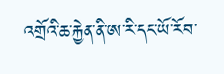འགྲོའི་ཆ་རྐྱེན་ནི་ཨ་རི་དང་ཡོ་རོབ་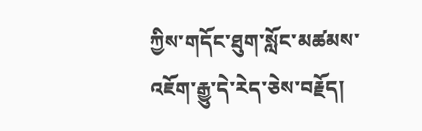ཀྱིས་གདོང་ཐུག་སློང་མཚམས་འཇོག་རྒྱུ་དེ་རེད་ཅེས་བརྗོད།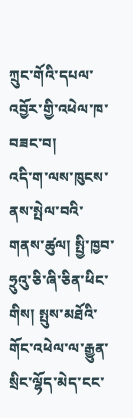ཀྲུང་གོའི་དཔལ་འབྱོར་གྱི་འཕེལ་ཁ་བཟང་བ།
འདི་ག་ལས་ཁུངས་ནས་སྤེལ་བའི་གནས་ཚུལ། སྤྱི་ཁྱབ་ཧྲུའུ་ཅི་ཞི་ཅིན་ཕིང་གིས། སྤུས་མཐོའི་གོང་འཕེལ་ལ་རྒྱུན་སྲིང་ལྷོད་མེད་ངང་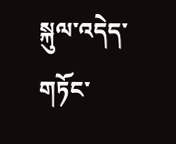སྐུལ་འདེད་གཏོང་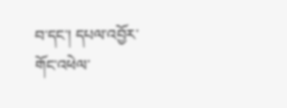བ་དང་། དཔལ་འབྱོར་གོང་འཕེལ་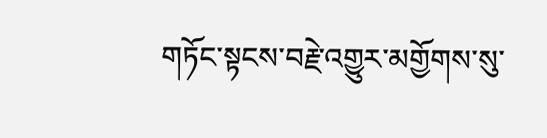གཏོང་སྟངས་བརྗེ་འགྱུར་མགྱོགས་སུ་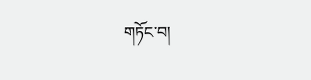གཏོང་བ།